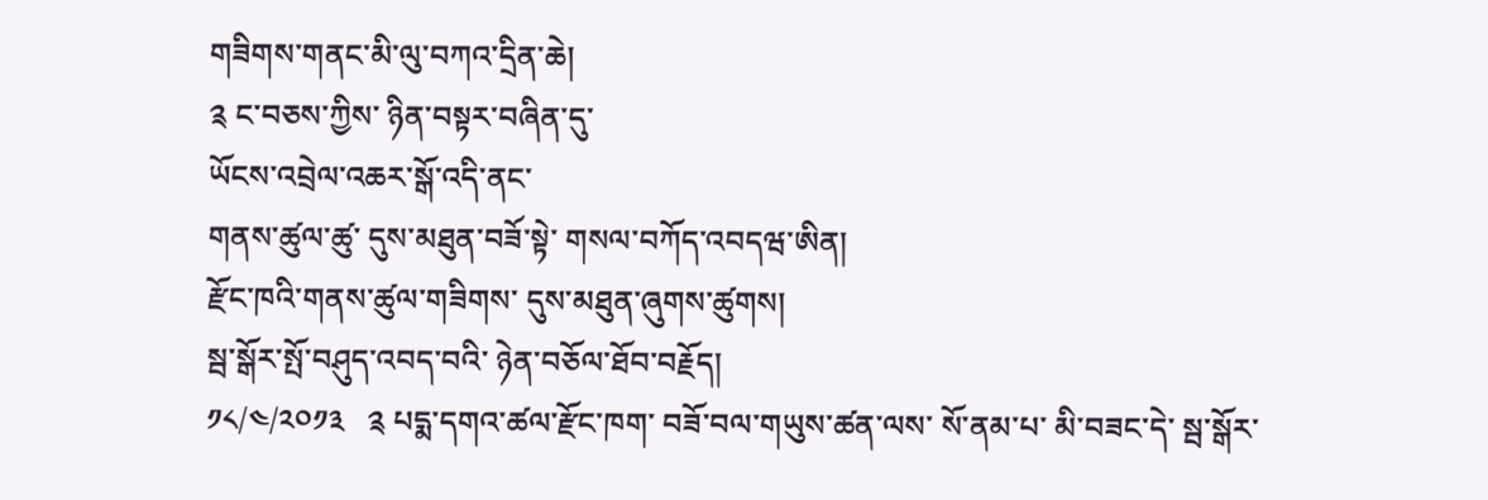གཟིགས་གནང་མི་ལུ་བཀའ་དྲིན་ཆེ།
༉ ང་བཅས་ཀྱིས་ ཉིན་བསྟར་བཞིན་དུ་
ཡོངས་འབྲེལ་འཆར་སྒོ་འདི་ནང་
གནས་ཚུལ་ཚུ་ དུས་མཐུན་བཟོ་སྟེ་ གསལ་བཀོད་འབདཝ་ཨིན།
རྫོང་ཁའི་གནས་ཚུལ་གཟིགས་ དུས་མཐུན་ཞུགས་ཚུགས།
སྦ་སྒོར་སྤོ་བཤུད་འབད་བའི་ ཉེན་བཅོལ་ཐོབ་བརྗོད།
༡༨/༤/༢༠༡༣   ༉ པདྨ་དགའ་ཚལ་རྫོང་ཁག་ བཟོ་བལ་གཡུས་ཚན་ལས་ སོ་ནམ་པ་ མི་བཟང་དེ་ སྦ་སྒོར་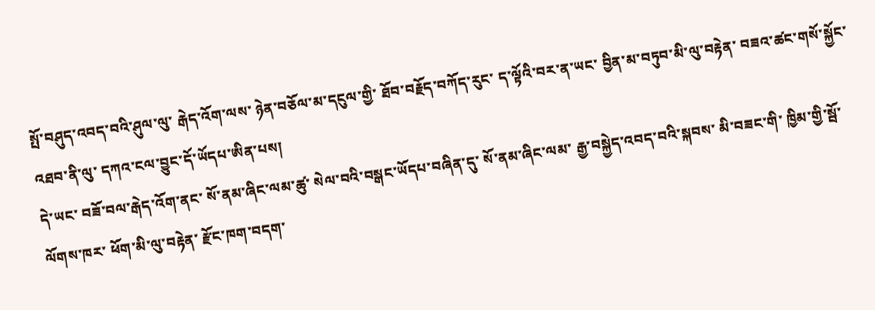སྤོ་བཤུད་འབད་བའི་ཤུལ་ལུ་ རྒེད་འོག་ལས་ ཉེན་བཅོལ་མ་དངུལ་གྱི་ ཐོབ་བརྗོད་བཀོད་རུང་ ད་ལྟོའི་བར་ན་ཡང་ བྱིན་མ་བཏུབ་མི་ལུ་བརྟེན་ བཟའ་ཚང་གསོ་སྐྱོང་འཐབ་ནི་ལུ་ དཀའ་ངལ་བྱུང་དོ་ཡོདཔ་ཨིན་པས།
དེ་ཡང་ བཟོ་བལ་རྒེད་འོག་ནང་ སོ་ནམ་ཞིང་ལམ་ཚུ་ སེལ་བའི་བསྒང་ཡོདཔ་བཞིན་དུ་ སོ་ནམ་ཞིང་ལམ་ རྒྱ་བསྐྱེད་འབད་བའི་སྐབས་ མི་བཟང་གི་ ཁྱིམ་གྱི་སྦོ་ལོགས་ཁར་ ཕོག་མི་ལུ་བརྟེན་ རྫོང་ཁག་བདག་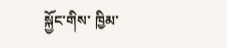སྐྱོང་གིས་ ཁྱིམ་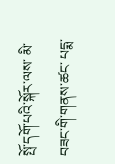སྤོ་དགོ་པའི་སྐོར་ལས་ མི་བཟང་གི་གནས་ཚང་ པདྨ་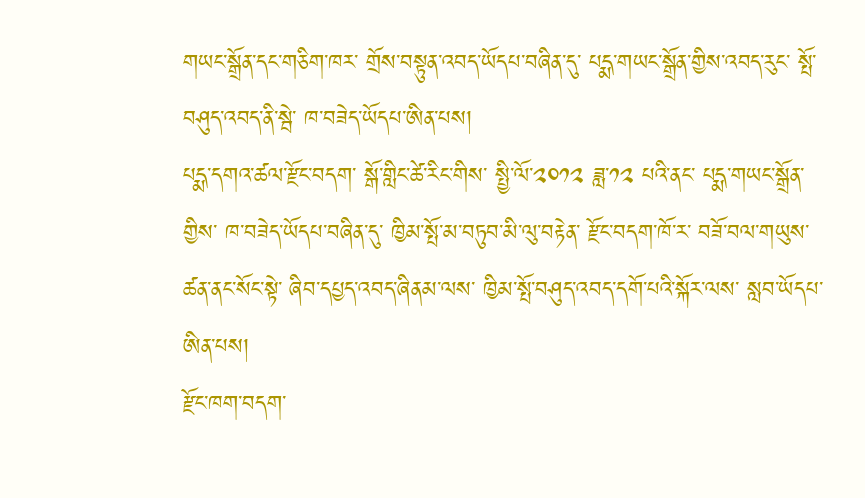གཡང་སྒྲོན་དང་གཅིག་ཁར་ གྲོས་བསྟུན་འབད་ཡོདཔ་བཞིན་དུ་ པདྨ་གཡང་སྒྲོན་གྱིས་འབད་རུང་ སྤོ་བཤུད་འབད་ནི་སྦེ་ ཁ་བཟེད་ཡོདཔ་ཨིན་པས།
པདྨ་དགའ་ཚལ་རྫོང་བདག་ སྒོ་གླིང་ཚེ་རིང་གིས་ སྤྱི་ལོ་༢༠༡༢ ཟླ་༡༢ པའི་ནང་ པདྨ་གཡང་སྒྲོན་གྱིས་ ཁ་བཟེད་ཡོདཔ་བཞིན་དུ་ ཁྱིམ་སྤོ་མ་བཏུབ་མི་ལུ་བརྟེན་ རྫོང་བདག་ཁོ་ར་ བཟོ་བལ་གཡུས་ཚན་ནང་སོང་སྟེ་ ཞིབ་དཔྱད་འབད་ཞིནམ་ལས་ ཁྱིམ་སྤོ་བཤུད་འབད་དགོ་པའི་སྐོར་ལས་ སླབ་ཡོདཔ་ཨིན་པས།
རྫོང་ཁག་བདག་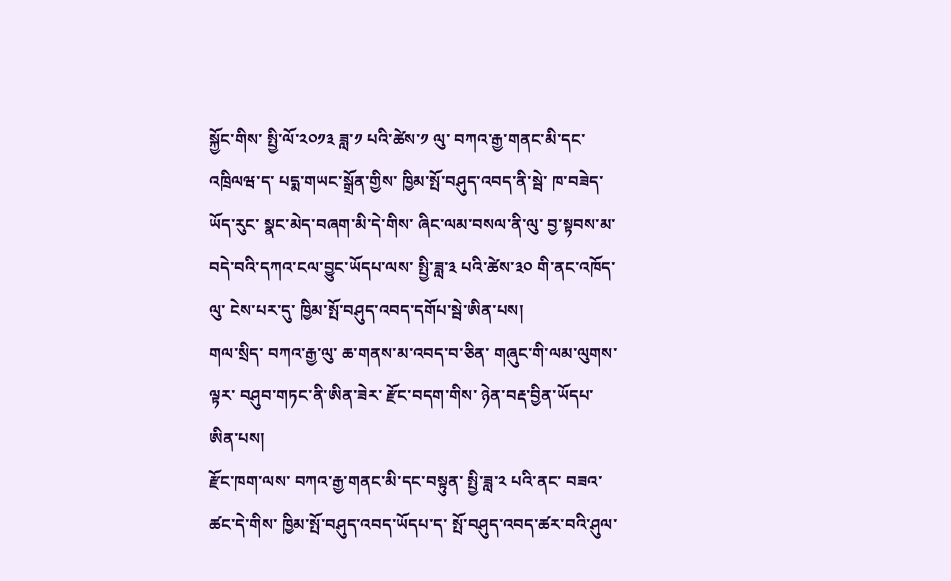སྐྱོང་གིས་ སྤྱི་ལོ་༢༠༡༣ ཟླ་༡ པའི་ཚེས་༡ ལུ་ བཀའ་རྒྱ་གནང་མི་དང་འཁྲིལཝ་ད་ པདྨ་གཡང་སྒྲོན་གྱིས་ ཁྱིམ་སྤོ་བཤུད་འབད་ནི་སྦེ་ ཁ་བཟེད་ཡོད་རུང་ སྣང་མེད་བཞག་མི་དེ་གིས་ ཞིང་ལམ་བསལ་ནི་ལུ་ བྱ་སྟབས་མ་བདེ་བའི་དཀའ་ངལ་བྱུང་ཡོདཔ་ལས་ སྤྱི་ཟླ་༣ པའི་ཚེས་༣༠ གི་ནང་འཁོད་ལུ་ ངེས་པར་དུ་ ཁྱིམ་སྤོ་བཤུད་འབད་དགོཔ་སྦེ་ཨིན་པས།
གལ་སྲིད་ བཀའ་རྒྱ་ལུ་ ཆ་གནས་མ་འབད་བ་ཅིན་ གཞུང་གི་ལམ་ལུགས་ལྟར་ བཤུབ་གཏང་ནི་ཨིན་ཟེར་ རྫོང་བདག་གིས་ ཉེན་བརྡ་བྱིན་ཡོདཔ་ཨིན་པས།
རྫོང་ཁག་ལས་ བཀའ་རྒྱ་གནང་མི་དང་བསྟུན་ སྤྱི་ཟླ་༢ པའི་ནང་ བཟའ་ཚང་དེ་གིས་ ཁྱིམ་སྤོ་བཤུད་འབད་ཡོདཔ་ད་ སྤོ་བཤུད་འབད་ཚར་བའི་ཤུལ་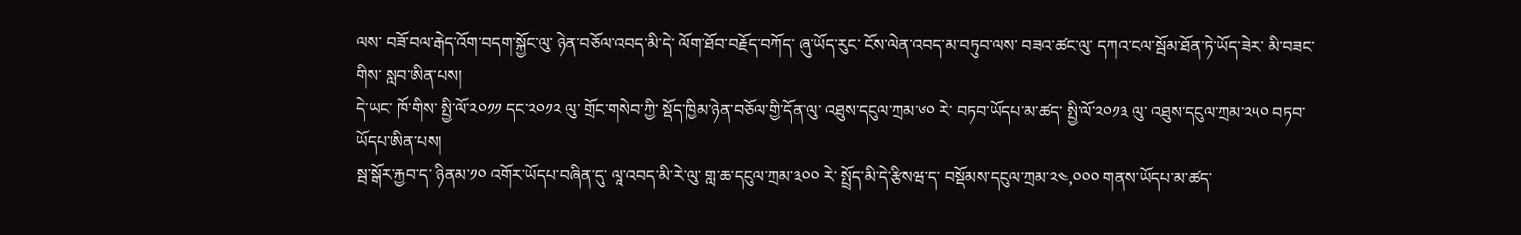ལས་ བཟོ་བལ་རྒེད་འོག་བདག་སྐྱོང་ལུ་ ཉེན་བཅོལ་འབད་མི་དེ་ ལོག་ཐོབ་བརྗོད་བཀོད་ ཞུ་ཡོད་རུང་ ངོས་ལེན་འབད་མ་བཏུབ་ལས་ བཟའ་ཚང་ལུ་ དཀའ་ངལ་སྦོམ་ཐོན་ཏེ་ཡོད་ཟེར་ མི་བཟང་གིས་ སླབ་ཨིན་པས།
དེ་ཡང་ ཁོ་གིས་ སྤྱི་ལོ་༢༠༡༡ དང་༢༠༡༢ ལུ་ གྲོང་གསེབ་ཀྱི་ སྡོད་ཁྱིམ་ཉེན་བཅོལ་གྱི་དོན་ལུ་ འཐུས་དངུལ་ཀྲམ་༦༠ རེ་ བཏབ་ཡོདཔ་མ་ཚད་ སྤྱི་ལོ་༢༠༡༣ ལུ་ འཐུས་དངུལ་ཀྲམ་༢༥༠ བཏབ་ཡོདཔ་ཨིན་པས།
སྦ་སྒོར་རྐྱབ་ད་ ཉིནམ་༡༠ འགོར་ཡོདཔ་བཞིན་དུ་ ལཱ་འབད་མི་རེ་ལུ་ གླ་ཆ་དངུལ་ཀྲམ་༣༠༠ རེ་ སྤྲོད་མི་དེ་རྩིསཝ་ད་ བསྡོམས་དངུལ་ཀྲམ་༢༤,༠༠༠ གནས་ཡོདཔ་མ་ཚད་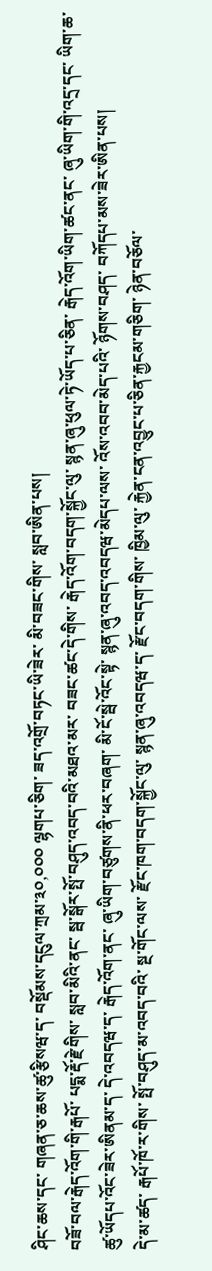ཤིང་ཆས་དང་ གཞན་ཅ་ཆས་ཚུ་རྩིསཝ་ད་ བསྡོམས་དངུལ་ཀྲམ་༣༠,༠༠༠ ལྷགཔ་ཅིག་ ཟད་འགྲོ་བཏང་ཡི་ཟེར་ མི་བཟང་གིས་ སླབ་ཨིན་པས།
བཟོ་བལ་རྒེད་འོག་གི་རྒཔོ་ པདྨ་རྡོ་རྗེ་གིས་ སླབ་མིའི་ནང་ སྦ་སྒོར་སྤོ་བཤུད་འབད་བའི་མཐའ་མར་ བཟང་ཚང་དེ་གིས་ རྒེད་འོག་བདག་སྐྱོང་ལུ་ སྙན་ཞུ་ཕུལ་ཏེ་ཡོད་པ་ཅིན་ རྒེད་འོག་ཡིག་ཚང་ནང་ ཞུ་ཡིག་གི་འདྲ་དང་ ཡིག་ཆ་ཚུ་ཡོདཔ་འོང་ཟེར་ཨིནམ་ད་ དེ་འབདཝ་ད་ རྒེད་འོག་ནང་ ཞུ་ཡིག་བཙུགས་ནི་ཕར་བཞག་ མི་ངོ་སྦེ་འོང་སྟེ་ སྙན་ཞུ་འབད་འབདཝ་མེདཔ་ལས་ འོས་འབབ་མེད་པའི་ ཉོགས་བཤད་ བཀོདཔ་མས་ཟེར་ཨིན་པས།
དེ་མ་ཚད་ རྒཔོ་ཁོ་ར་གིས་ སྤོ་བཤུད་མ་འབད་བའི་ སྔ་གོང་ལས་ རྫོང་ཁག་བདག་སྐྱོང་ལུ་ སྙན་ཞུ་འབདཝ་ད་ རྫོང་བདག་གིས་ ཁྱིམ་ལུ་ རྐྱེན་ངན་འབྱུང་པ་ཅིན་རྐྱངམ་གཅིག་ ཉེན་བཅོལ་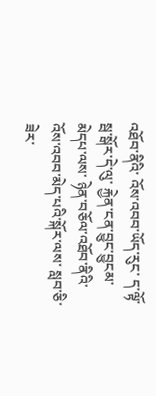འཐོབ་ནིའི་ འོས་འབབ་ཡོད་རུང་ ད་ལྟོ་ སྦ་སྒོར་དེ་ལུ་ རྐྱེན་ངན་བྱུང་བྱུངམ་མེདཔ་ལས་ ཉེན་བཅོལ་འཐོབ་ནིའི་ འོས་འབབ་མེད་པའི་སྐོར་ལས་ སླབ་ཅི་ཟེར་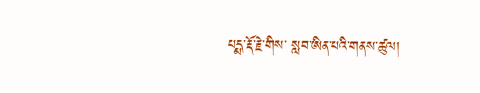པདྨ་རྡོ་རྗེ་གིས་ སླབ་ཨིན་པའི་གནས་ཚུལ།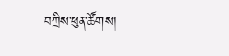བཀྲིས་ཕུན་ཚོགས།